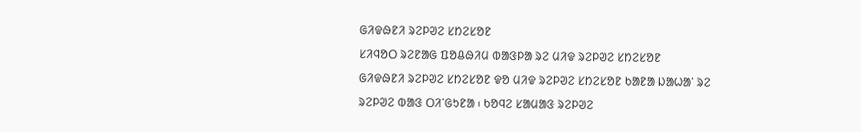ᱜᱤᱫᱷᱱᱤ ᱨᱮᱞᱣᱮ ᱥᱴᱮᱥᱚᱱ
ᱥᱤᱧᱚᱛ ᱨᱮᱱᱟᱜ ᱯᱚᱪᱷᱤᱢ ᱵᱟᱝᱞᱟ ᱨᱮ ᱢᱤᱫ ᱨᱮᱞᱣᱮ ᱥᱴᱮᱥᱚᱱ
ᱜᱤᱫᱷᱱᱤ ᱨᱮᱞᱣᱮ ᱥᱴᱮᱥᱚᱱ ᱫᱚ ᱢᱤᱫ ᱨᱮᱞᱣᱮ ᱥᱴᱮᱥᱚᱱ ᱠᱟᱱᱟ ᱡᱟᱦᱟᱸ ᱨᱮ ᱨᱮᱞᱣᱮ ᱵᱟᱝ ᱛᱤᱸᱜᱩᱱᱟ ᱾ ᱠᱚᱧᱮ ᱥᱟᱢᱟᱝ ᱨᱮᱞᱣᱮ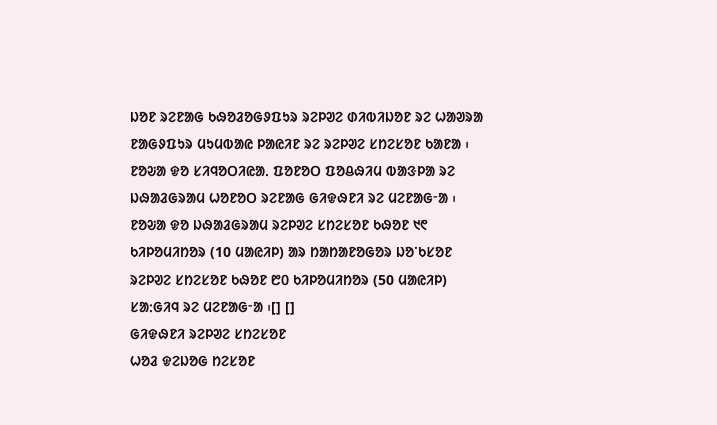ᱡᱚᱱ ᱨᱮᱱᱟᱜ ᱠᱷᱚᱲᱚᱜᱽᱯᱩᱨ ᱨᱮᱞᱣᱮ ᱰᱤᱵᱤᱡᱚᱱ ᱨᱮ ᱦᱟᱣᱨᱟ ᱱᱟᱜᱽᱯᱩᱨ ᱢᱩᱢᱵᱟᱭ ᱞᱟᱭᱤᱱ ᱨᱮ ᱨᱮᱞᱣᱮ ᱥᱴᱮᱥᱚᱱ ᱠᱟᱱᱟ ᱾ ᱱᱚᱶᱟ ᱫᱚ ᱥᱤᱧᱚᱛᱤᱭᱟᱹ ᱯᱚᱱᱚᱛ ᱯᱚᱪᱷᱤᱢ ᱵᱟᱝᱞᱟ ᱨᱮ ᱡᱷᱟᱲᱜᱨᱟᱢ ᱦᱚᱱᱚᱛ ᱨᱮᱱᱟᱜ ᱜᱤᱫᱷᱱᱤ ᱨᱮ ᱢᱮᱱᱟᱜᱼᱟ ᱾ ᱱᱚᱶᱟ ᱫᱚ ᱡᱷᱟᱲᱜᱨᱟᱢ ᱨᱮᱞᱣᱮ ᱥᱴᱮᱥᱚᱱ ᱠᱷᱚᱱ ᱑᱖ ᱠᱤᱞᱚᱢᱤᱴᱚᱨ (10 ᱢᱟᱭᱤᱞ) ᱟᱨ ᱴᱟᱴᱟᱱᱚᱜᱚᱨ ᱡᱚᱸᱠᱥᱚᱱ ᱨᱮᱞᱣᱮ ᱥᱴᱮᱥᱚᱱ ᱠᱷᱚᱱ ᱘᱐ ᱠᱤᱞᱚᱢᱤᱴᱚᱨ (50 ᱢᱟᱭᱤᱞ) ᱥᱟᱺᱜᱤᱧ ᱨᱮ ᱢᱮᱱᱟᱜᱼᱟ ᱾[] []
ᱜᱤᱫᱷᱱᱤ ᱨᱮᱞᱣᱮ ᱥᱴᱮᱥᱚᱱ
ᱦᱚᱲ ᱫᱮᱡᱚᱜ ᱴᱮᱥᱚᱱ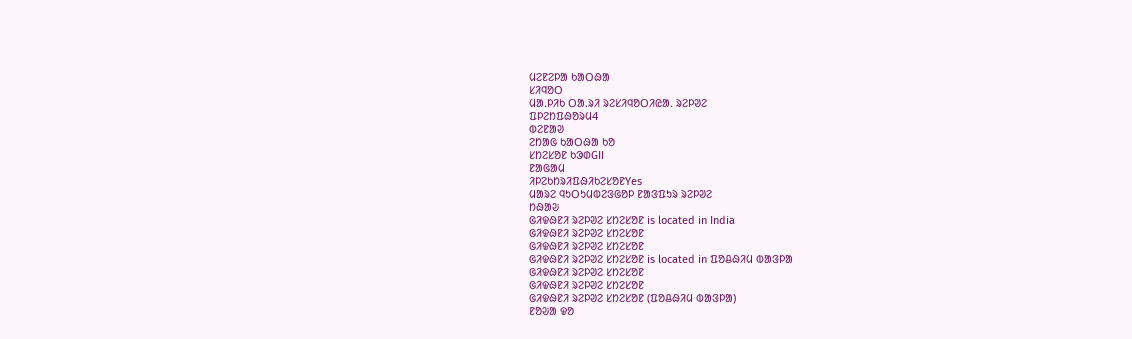ᱢᱮᱱᱮᱞᱟ ᱠᱟᱛᱷᱟ
ᱥᱤᱧᱚᱛ
ᱢᱟᱹᱞᱤᱠ ᱛᱟᱹᱨᱤ ᱨᱮᱥᱤᱧᱚᱛᱤᱭᱟᱹ ᱨᱮᱞᱣᱮ
ᱯᱞᱮᱴᱯᱷᱚᱨᱢ4
ᱵᱮᱱᱟᱣ
ᱮᱴᱟᱜ ᱠᱟᱛᱷᱟ ᱠᱚ
ᱥᱴᱮᱥᱚᱱ ᱠᱳᱰGII
ᱱᱟᱜᱟᱢ
ᱤᱞᱮᱠᱴᱨᱤᱯᱷᱤᱠᱮᱥᱚᱱYes
ᱢᱟᱨᱮ ᱧᱩᱛᱩᱢᱵᱮᱝᱜᱚᱞ ᱱᱟᱝᱯᱩᱨ ᱨᱮᱞᱣᱮ
ᱴᱷᱟᱶ
ᱜᱤᱫᱷᱱᱤ ᱨᱮᱞᱣᱮ ᱥᱴᱮᱥᱚᱱ is located in India
ᱜᱤᱫᱷᱱᱤ ᱨᱮᱞᱣᱮ ᱥᱴᱮᱥᱚᱱ
ᱜᱤᱫᱷᱱᱤ ᱨᱮᱞᱣᱮ ᱥᱴᱮᱥᱚᱱ
ᱜᱤᱫᱷᱱᱤ ᱨᱮᱞᱣᱮ ᱥᱴᱮᱥᱚᱱ is located in ᱯᱚᱪᱷᱤᱢ ᱵᱟᱝᱞᱟ
ᱜᱤᱫᱷᱱᱤ ᱨᱮᱞᱣᱮ ᱥᱴᱮᱥᱚᱱ
ᱜᱤᱫᱷᱱᱤ ᱨᱮᱞᱣᱮ ᱥᱴᱮᱥᱚᱱ
ᱜᱤᱫᱷᱱᱤ ᱨᱮᱞᱣᱮ ᱥᱴᱮᱥᱚᱱ (ᱯᱚᱪᱷᱤᱢ ᱵᱟᱝᱞᱟ)
ᱱᱚᱶᱟ ᱫᱚ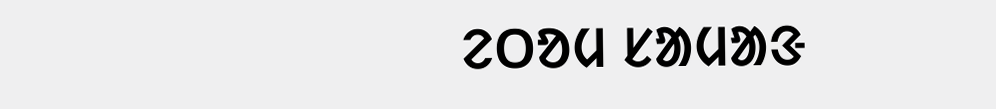ᱮᱛᱚᱢ ᱥᱟᱢᱟᱝ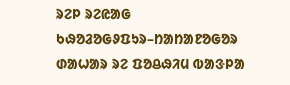ᱨᱮᱞ ᱨᱮᱭᱟᱜ ᱠᱷᱚᱲᱚᱜᱽᱯᱩᱨ–ᱴᱟᱴᱟᱱᱚᱜᱚᱨ ᱰᱟᱦᱟᱨ ᱨᱮ ᱯᱚᱪᱷᱤᱢ ᱵᱟᱝᱞᱟ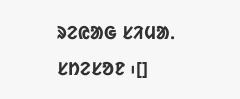ᱨᱮᱭᱟᱜ ᱥᱤᱢᱟᱹ ᱥᱴᱮᱥᱚᱱ ᱾[]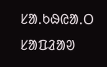ᱥᱟᱹᱠᱷᱭᱟᱹᱛ
ᱥᱟᱯᱲᱟᱣ